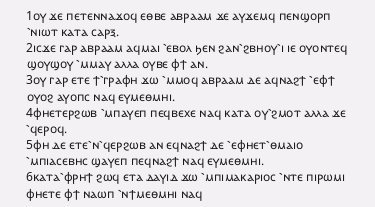1ⲟⲩ ϫⲉ ⲡⲉⲧⲉⲛⲛⲁϫⲟϥ ⲉⲑⲃⲉ ⲁⲃⲣⲁⲁⲙ ϫⲉ ⲁⲩϫⲉⲙϥ ⲡⲉⲛϣⲟⲣⲡ ⳿ⲛⲓⲱⲧ ⲕⲁⲧⲁ ⲥⲁⲣⲝ.
2ⲓⲥϫⲉ ⲅⲁⲣ ⲁⲃⲣⲁⲁⲙ ⲁϥⲙⲁⲓ ⳿ⲉⲃⲟⲗ ϧⲉⲛ ϩⲁⲛ⳿ϩⲃⲏⲟⲩ⳿ⲓ ⲓⲉ ⲟⲩⲟⲛⲧⲉϥ ϣⲟⲩϣⲟⲩ ⳿ⲙⲙⲁⲩ ⲁⲗⲗⲁ ⲟⲩⲃⲉ ⲫϯ ⲁⲛ.
3ⲟⲩ ⲅⲁⲣ ⲉⲧⲉ ϯ⳿ⲅⲣⲁⲫⲏ ϫⲱ ⳿ⲙⲙⲟϥ ⲁⲃⲣⲁⲁⲙ ⲇⲉ ⲁϥⲛⲁϩϯ ⳿ⲉⲫϯ ⲟⲩⲟϩ ⲁⲩⲟⲡⲥ ⲛⲁϥ ⲉⲩⲙⲉⲑⲙⲏⲓ.
4ⲫⲏⲉⲧⲉⲣϩⲱⲃ ⳿ⲙⲡⲁⲩⲉⲡ ⲡⲉϥⲃⲉⲭⲉ ⲛⲁϥ ⲕⲁⲧⲁ ⲟⲩ⳿ϩⲙⲟⲧ ⲁⲗⲗⲁ ϫⲉ ⳿ϥⲉⲣⲟϥ.
5ⲫⲏ ⲇⲉ ⲉⲧⲉ⳿ⲛ⳿ϥⲉⲣϩⲱⲃ ⲁⲛ ⲉϥⲛⲁϩϯ ⲇⲉ ⳿ⲉⲫⲏⲉⲧ⳿ⲑⲙⲁⲓⲟ ⳿ⲙⲡⲓⲁⲥⲉⲃⲏⲥ ϣⲁⲩⲉⲡ ⲡⲉϥⲛⲁϩϯ ⲛⲁϥ ⲉⲩⲙⲉⲑⲙⲏⲓ.
6ⲕⲁⲧⲁ⳿ⲫⲣⲏϯ ϩⲱϥ ⲉⲧⲁ ⲇⲁⲩⲓⲇ ϫⲱ ⳿ⲙⲡⲓⲙⲁⲕⲁⲣⲓⲟⲥ ⳿ⲛⲧⲉ ⲡⲓⲣⲱⲙⲓ ⲫⲏⲉⲧⲉ ⲫϯ ⲛⲁⲱⲡ ⳿ⲛϯⲙⲉⲑⲙⲏⲓ ⲛⲁϥ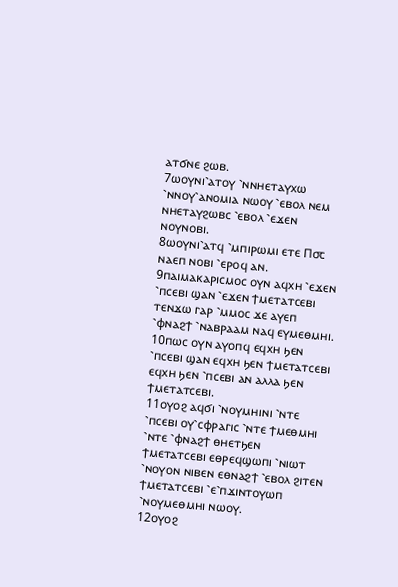ⲁⲧϭⲛⲉ ϩⲱⲃ.
7ⲱⲟⲩⲛⲓ⳿ⲁⲧⲟⲩ ⳿ⲛⲛⲏⲉⲧⲁⲩⲭⲱ ⳿ⲛⲛⲟⲩ⳿ⲁⲛⲟⲙⲓⲁ ⲛⲱⲟⲩ ⳿ⲉⲃⲟⲗ ⲛⲉⲙ ⲛⲏⲉⲧⲁⲩϩⲱⲃⲥ ⳿ⲉⲃⲟⲗ ⳿ⲉϫⲉⲛ ⲛⲟⲩⲛⲟⲃⲓ.
8ⲱⲟⲩⲛⲓ⳿ⲁⲧϥ ⳿ⲙⲡⲓⲣⲱⲙⲓ ⲉⲧⲉ Ⲡ⳪ ⲛⲁⲉⲡ ⲛⲟⲃⲓ ⳿ⲉⲣⲟϥ ⲁⲛ.
9ⲡⲁⲓⲙⲁⲕⲁⲣⲓⲥⲙⲟⲥ ⲟⲩⲛ ⲁϥⲭⲏ ⳿ⲉϫⲉⲛ ⳿ⲡⲥⲉⲃⲓ ϣⲁⲛ ⳿ⲉϫⲉⲛ ϯⲙⲉⲧⲁⲧⲥⲉⲃⲓ ⲧⲉⲛϫⲱ ⲅⲁⲣ ⳿ⲙⲙⲟⲥ ϫⲉ ⲁⲩⲉⲡ ⳿ⲫⲛⲁϩϯ ⳿ⲛⲁⲃⲣⲁⲁⲙ ⲛⲁϥ ⲉⲩⲙⲉⲑⲙⲏⲓ.
10ⲡⲱⲥ ⲟⲩⲛ ⲁⲩⲟⲡϥ ⲉϥⲭⲏ ϧⲉⲛ ⳿ⲡⲥⲉⲃⲓ ϣⲁⲛ ⲉϥⲭⲏ ϧⲉⲛ ϯⲙⲉⲧⲁⲧⲥⲉⲃⲓ ⲉϥⲭⲏ ϧⲉⲛ ⳿ⲡⲥⲉⲃⲓ ⲁⲛ ⲁⲗⲗⲁ ϧⲉⲛ ϯⲙⲉⲧⲁⲧⲥⲉⲃⲓ.
11ⲟⲩⲟϩ ⲁϥϭⲓ ⳿ⲛⲟⲩⲙⲏⲓⲛⲓ ⳿ⲛⲧⲉ ⳿ⲡⲥⲉⲃⲓ ⲟⲩ⳿ⲥⲫⲣⲁⲅⲓⲥ ⳿ⲛⲧⲉ ϯⲙⲉⲑⲙⲏⲓ ⳿ⲛⲧⲉ ⳿ⲫⲛⲁϩϯ ⲑⲏⲉⲧϧⲉⲛ ϯⲙⲉⲧⲁⲧⲥⲉⲃⲓ ⲉⲑⲣⲉϥϣⲱⲡⲓ ⳿ⲛⲓⲱⲧ ⳿ⲛⲟⲩⲟⲛ ⲛⲓⲃⲉⲛ ⲉⲑⲛⲁϩϯ ⳿ⲉⲃⲟⲗ ϩⲓⲧⲉⲛ ϯⲙⲉⲧⲁⲧⲥⲉⲃⲓ ⳿ⲉ⳿ⲡϫⲓⲛⲧⲟⲩⲱⲡ ⳿ⲛⲟⲩⲙⲉⲑⲙⲏⲓ ⲛⲱⲟⲩ.
12ⲟⲩⲟϩ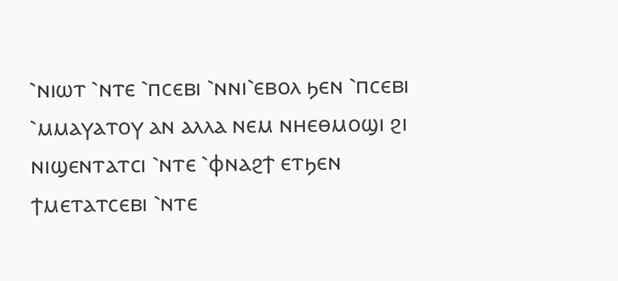⳿ⲛⲓⲱⲧ ⳿ⲛⲧⲉ ⳿ⲡⲥⲉⲃⲓ ⳿ⲛⲛⲓ⳿ⲉⲃⲟⲗ ϧⲉⲛ ⳿ⲡⲥⲉⲃⲓ ⳿ⲙⲙⲁⲩⲁⲧⲟⲩ ⲁⲛ ⲁⲗⲗⲁ ⲛⲉⲙ ⲛⲏⲉⲑⲙⲟϣⲓ ϩⲓ ⲛⲓϣⲉⲛⲧⲁⲧⲥⲓ ⳿ⲛⲧⲉ ⳿ⲫⲛⲁϩϯ ⲉⲧϧⲉⲛ ϯⲙⲉⲧⲁⲧⲥⲉⲃⲓ ⳿ⲛⲧⲉ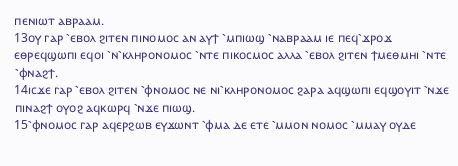ⲡⲉⲛⲓⲱⲧ ⲁⲃⲣⲁⲁⲙ.
13ⲟⲩ ⲅⲁⲣ ⳿ⲉⲃⲟⲗ ϩⲓⲧⲉⲛ ⲡⲓⲛⲟⲙⲟⲥ ⲁⲛ ⲁⲩϯ ⳿ⲙⲡⲓⲱϣ ⳿ⲛⲁⲃⲣⲁⲁⲙ ⲓⲉ ⲡⲉϥ⳿ϫⲣⲟϫ ⲉⲑⲣⲉϥϣⲱⲡⲓ ⲉϥⲟⲓ ⳿ⲛ⳿ⲕⲗⲏⲣⲟⲛⲟⲙⲟⲥ ⳿ⲛⲧⲉ ⲡⲓⲕⲟⲥⲙⲟⲥ ⲁⲗⲗⲁ ⳿ⲉⲃⲟⲗ ϩⲓⲧⲉⲛ ϯⲙⲉⲑⲙⲏⲓ ⳿ⲛⲧⲉ ⳿ⲫⲛⲁϩϯ.
14ⲓⲥϫⲉ ⲅⲁⲣ ⳿ⲉⲃⲟⲗ ϩⲓⲧⲉⲛ ⳿ⲫⲛⲟⲙⲟⲥ ⲛⲉ ⲛⲓ⳿ⲕⲗⲏⲣⲟⲛⲟⲙⲟⲥ ϩⲁⲣⲁ ⲁϥϣⲱⲡⲓ ⲉϥϣⲟⲩⲓⲧ ⳿ⲛϫⲉ ⲡⲓⲛⲁϩϯ ⲟⲩⲟϩ ⲁϥⲕⲱⲣϥ ⳿ⲛϫⲉ ⲡⲓⲱϣ.
15⳿ⲫⲛⲟⲙⲟⲥ ⲅⲁⲣ ⲁϥⲉⲣϩⲱⲃ ⲉⲩϫⲱⲛⲧ ⳿ⲫⲙⲁ ⲇⲉ ⲉⲧⲉ ⳿ⲙⲙⲟⲛ ⲛⲟⲙⲟⲥ ⳿ⲙⲙⲁⲩ ⲟⲩⲇⲉ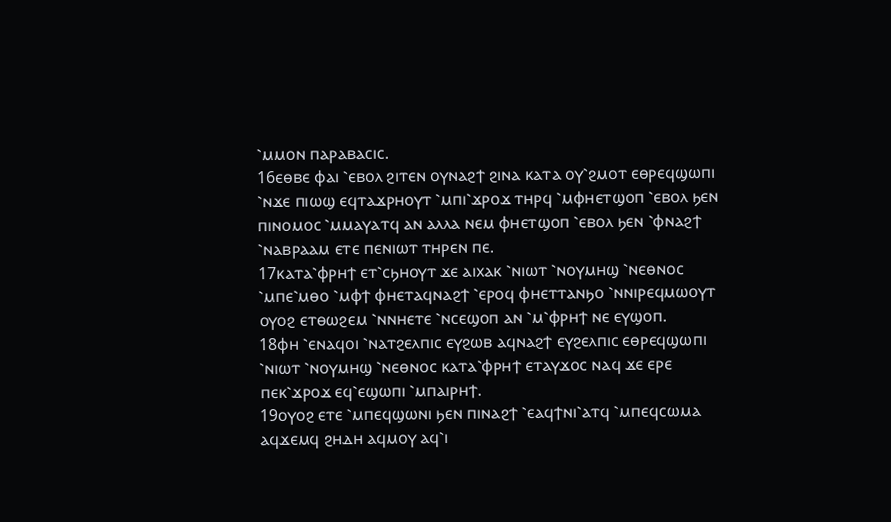⳿ⲙⲙⲟⲛ ⲡⲁⲣⲁⲃⲁⲥⲓⲥ.
16ⲉⲑⲃⲉ ⲫⲁⲓ ⳿ⲉⲃⲟⲗ ϩⲓⲧⲉⲛ ⲟⲩⲛⲁϩϯ ϩⲓⲛⲁ ⲕⲁⲧⲁ ⲟⲩ⳿ϩⲙⲟⲧ ⲉⲑⲣⲉϥϣⲱⲡⲓ ⳿ⲛϫⲉ ⲡⲓⲱϣ ⲉϥⲧⲁϫⲣⲏⲟⲩⲧ ⳿ⲙⲡⲓ⳿ϫⲣⲟϫ ⲧⲏⲣϥ ⳿ⲙⲫⲏⲉⲧϣⲟⲡ ⳿ⲉⲃⲟⲗ ϧⲉⲛ ⲡⲓⲛⲟⲙⲟⲥ ⳿ⲙⲙⲁⲩⲁⲧϥ ⲁⲛ ⲁⲗⲗⲁ ⲛⲉⲙ ⲫⲏⲉⲧϣⲟⲡ ⳿ⲉⲃⲟⲗ ϧⲉⲛ ⳿ⲫⲛⲁϩϯ ⳿ⲛⲁⲃⲣⲁⲁⲙ ⲉⲧⲉ ⲡⲉⲛⲓⲱⲧ ⲧⲏⲣⲉⲛ ⲡⲉ.
17ⲕⲁⲧⲁ⳿ⲫⲣⲏϯ ⲉⲧ⳿ⲥϧⲏⲟⲩⲧ ϫⲉ ⲁⲓⲭⲁⲕ ⳿ⲛⲓⲱⲧ ⳿ⲛⲟⲩⲙⲏϣ ⳿ⲛⲉⲑⲛⲟⲥ ⳿ⲙⲡⲉ⳿ⲙⲑⲟ ⳿ⲙⲫϯ ⲫⲏⲉⲧⲁϥⲛⲁϩϯ ⳿ⲉⲣⲟϥ ⲫⲏⲉⲧⲧⲁⲛϧⲟ ⳿ⲛⲛⲓⲣⲉϥⲙⲱⲟⲩⲧ ⲟⲩⲟϩ ⲉⲧⲑⲱϩⲉⲙ ⳿ⲛⲛⲏⲉⲧⲉ ⳿ⲛⲥⲉϣⲟⲡ ⲁⲛ ⳿ⲙ⳿ⲫⲣⲏϯ ⲛⲉ ⲉⲩϣⲟⲡ.
18ⲫⲏ ⳿ⲉⲛⲁϥⲟⲓ ⳿ⲛⲁⲧϩⲉⲗⲡⲓⲥ ⲉⲩϩⲱⲃ ⲁϥⲛⲁϩϯ ⲉⲩϩⲉⲗⲡⲓⲥ ⲉⲑⲣⲉϥϣⲱⲡⲓ ⳿ⲛⲓⲱⲧ ⳿ⲛⲟⲩⲙⲏϣ ⳿ⲛⲉⲑⲛⲟⲥ ⲕⲁⲧⲁ⳿ⲫⲣⲏϯ ⲉⲧⲁⲩϫⲟⲥ ⲛⲁϥ ϫⲉ ⲉⲣⲉ ⲡⲉⲕ⳿ϫⲣⲟϫ ⲉϥ⳿ⲉϣⲱⲡⲓ ⳿ⲙⲡⲁⲓⲣⲏϯ.
19ⲟⲩⲟϩ ⲉⲧⲉ ⳿ⲙⲡⲉϥϣⲱⲛⲓ ϧⲉⲛ ⲡⲓⲛⲁϩϯ ⳿ⲉⲁϥϯⲛⲓ⳿ⲁⲧϥ ⳿ⲙⲡⲉϥⲥⲱⲙⲁ ⲁϥϫⲉⲙϥ ϩⲏⲇⲏ ⲁϥⲙⲟⲩ ⲁϥ⳿ⲓ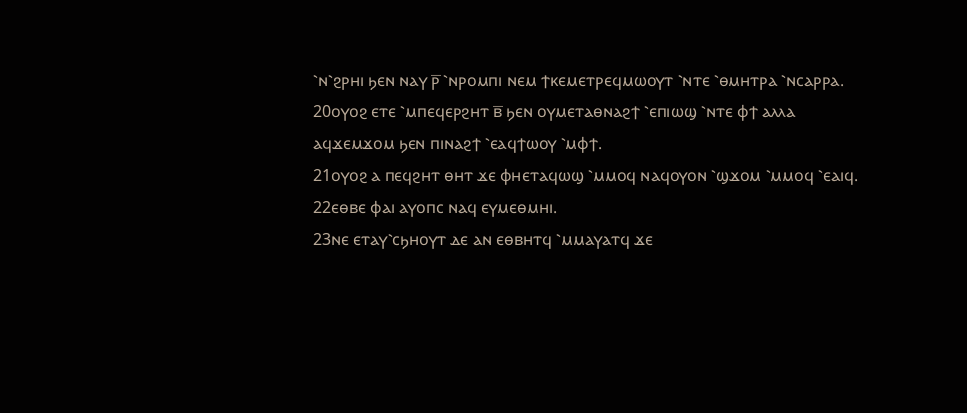⳿ⲛ⳿ϩⲣⲏⲓ ϧⲉⲛ ⲛⲁⲩ ⲣ̅ ⳿ⲛⲣⲟⲙⲡⲓ ⲛⲉⲙ ϯⲕⲉⲙⲉⲧⲣⲉϥⲙⲱⲟⲩⲧ ⳿ⲛⲧⲉ ⳿ⲑⲙⲏⲧⲣⲁ ⳿ⲛⲥⲁⲣⲣⲁ.
20ⲟⲩⲟϩ ⲉⲧⲉ ⳿ⲙⲡⲉϥⲉⲣϩⲏⲧ ⲃ̅ ϧⲉⲛ ⲟⲩⲙⲉⲧⲁⲑⲛⲁϩϯ ⳿ⲉⲡⲓⲱϣ ⳿ⲛⲧⲉ ⲫϯ ⲁⲗⲗⲁ ⲁϥϫⲉⲙϫⲟⲙ ϧⲉⲛ ⲡⲓⲛⲁϩϯ ⳿ⲉⲁϥϯⲱⲟⲩ ⳿ⲙⲫϯ.
21ⲟⲩⲟϩ ⲁ ⲡⲉϥϩⲏⲧ ⲑⲏⲧ ϫⲉ ⲫⲏⲉⲧⲁϥⲱϣ ⳿ⲙⲙⲟϥ ⲛⲁϥⲟⲩⲟⲛ ⳿ϣϫⲟⲙ ⳿ⲙⲙⲟϥ ⳿ⲉⲁⲓϥ.
22ⲉⲑⲃⲉ ⲫⲁⲓ ⲁⲩⲟⲡⲥ ⲛⲁϥ ⲉⲩⲙⲉⲑⲙⲏⲓ.
23ⲛⲉ ⲉⲧⲁⲩ⳿ⲥϧⲏⲟⲩⲧ ⲇⲉ ⲁⲛ ⲉⲑⲃⲏⲧϥ ⳿ⲙⲙⲁⲩⲁⲧϥ ϫⲉ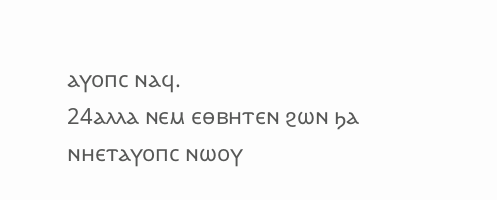ⲁⲩⲟⲡⲥ ⲛⲁϥ.
24ⲁⲗⲗⲁ ⲛⲉⲙ ⲉⲑⲃⲏⲧⲉⲛ ϩⲱⲛ ϧⲁ ⲛⲏⲉⲧⲁⲩⲟⲡⲥ ⲛⲱⲟⲩ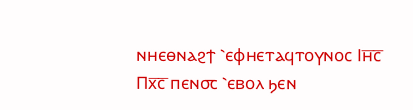ⲛⲏⲉⲑⲛⲁϩϯ ⳿ⲉⲫⲏⲉⲧⲁϥⲧⲟⲩⲛⲟⲥ Ⲓⲏ̅ⲥ̅ Ⲡⲭ̅ⲥ̅ ⲡⲉⲛ⳪ ⳿ⲉⲃⲟⲗ ϧⲉⲛ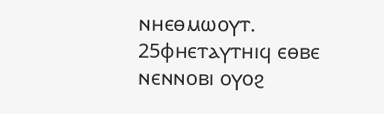ⲛⲏⲉⲑⲙⲱⲟⲩⲧ.
25ⲫⲏⲉⲧⲁⲩⲧⲏⲓϥ ⲉⲑⲃⲉ ⲛⲉⲛⲛⲟⲃⲓ ⲟⲩⲟϩ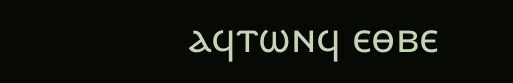ⲁϥⲧⲱⲛϥ ⲉⲑⲃⲉ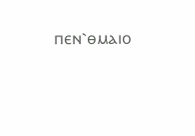ⲡⲉⲛ⳿ⲑⲙⲁⲓⲟ